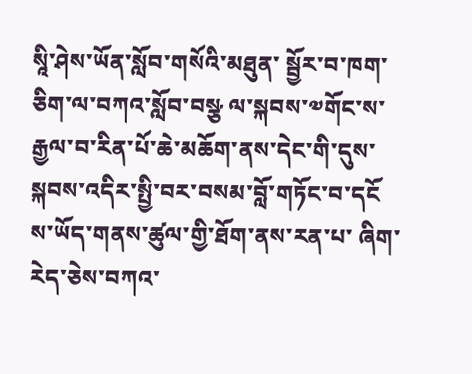སཱི་ཤེས་ཡོན་སློབ་གསོའི་མཐུན་ སྦྱོར་བ་ཁག་ཅིག་ལ་བཀའ་སློབ་བསྩ ལ་སྐབས་༧གོང་ས་རྒྱལ་བ་རིན་པོ་ཆེ་མཆོག་ནས་དེང་གི་དུས་སྐབས་འདིར་སྤྱི་བར་བསམ་བློ་གཏོང་བ་དངོ ས་ཡོད་གནས་ཚུལ་གྱི་ཐོག་ནས་རན་པ་ ཞིག་རེད་ཅེས་བཀའ་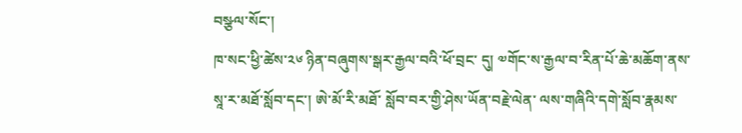བསྩལ་སོང་།
ཁ་སང་ཕྱི་ཚེས་༢༦ ཉིན་བཞུགས་སྒར་རྒྱལ་བའི་ཕོ་བྲང་ དུ། ༧གོང་ས་རྒྱལ་བ་རིན་པོ་ཆེ་མཆོག་ནས་སཱ་ར་མཐོ་སློབ་དང་། ཨེ་མོ་རི་མཐོ་ སློབ་བར་གྱི་ཤེས་ཡོན་བརྗེ་ལེན་ ལས་གཞིའི་དགེ་སློབ་རྣམས་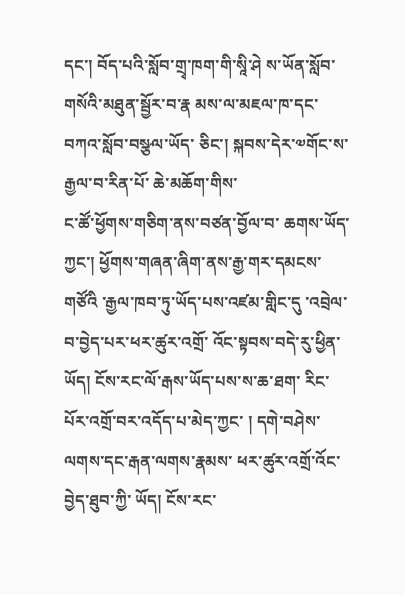དང་། བོད་པའི་སློབ་གྲྭ་ཁག་གི་སཱི་ཤེ ས་ཡོན་སློབ་གསོའི་མཐུན་སྦྱོར་བ་རྣ མས་ལ་མཇལ་ཁ་དང་བཀའ་སློབ་བསྩལ་ཡོད་ ཅིང་། སྐབས་དེར་༧གོང་ས་རྒྱལ་བ་རིན་པོ་ ཆེ་མཆོག་གིས་
ང་ཚོ་ཕྱོགས་གཅིག་ནས་བཙན་བྱོལ་བ་ ཆགས་ཡོད་ཀྱང་། ཕྱོགས་གཞན་ཞིག་ནས་རྒྱ་གར་དམངས་གཙོའི ་རྒྱལ་ཁབ་ཏུ་ཡོད་པས་འཛམ་གླིང་དུ ་འབྲེལ་བ་བྱེད་པར་ཕར་ཚུར་འགྲོ་ འོང་སྟབས་བདེ་རུ་ཕྱིན་ཡོད། ངོས་རང་ལོ་རྒས་ཡོད་པས་ས་ཆ་ཐག་ རིང་པོར་འགྲོ་བར་འདོད་པ་མེད་ཀྱང་ ། དགེ་བཤེས་ལགས་དང་རྒན་ལགས་རྣམས་ ཕར་ཚུར་འགྲོ་འོང་བྱེད་ཐུབ་ཀྱི་ ཡོད། ངོས་རང་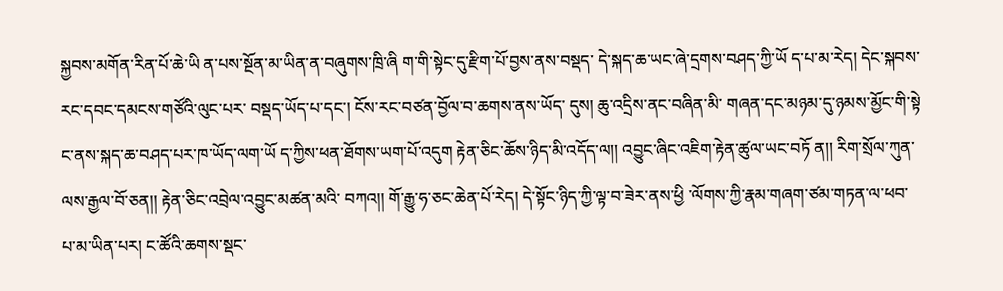སྐྱབས་མགོན་རིན་པོ་ཆེ་ཡི ན་པས་སྔོན་མ་ཡིན་ན་བཞུགས་ཁྲི་ཞི ག་གི་སྟེང་དུ་རྫིག་པོ་བྱས་ནས་བསྡད་ དེ་སྐད་ཆ་ཡང་ཞེ་དྲགས་བཤད་ཀྱི་ཡོ ད་པ་མ་རེད། དེང་སྐབས་རང་དབང་དམངས་གཙོའི་ལུང་པར་ བསྡད་ཡོད་པ་དང་། ངོས་རང་བཙན་བྱོལ་བ་ཆགས་ནས་ཡོད་ དུས། ཆུ་འདྲིས་ནང་བཞིན་མི་ གཞན་དང་མཉམ་དུ་ཉམས་མྱོང་གི་སྟེ ང་ནས་སྐད་ཆ་བཤད་པར་ཁ་ཡོད་ལག་ཡོ ད་ཀྱིས་ཕན་ཐོགས་ཡག་པོ་འདུག རྟེན་ཅིང་ཆོས་ཉིད་མི་འདོད་ལ།། འབྱུང་ཞིང་འཇིག་རྟེན་ཚུལ་ཡང་བཏོ ན།། རིག་སྲོལ་ཀུན་ལས་རྒྱལ་བོ་ཅན།། རྟེན་ཅིང་འབྲེལ་འབྱུང་མཚན་མའི་ བཀའ།། གོ་རྒྱུ་ཧ་ཅང་ཆེན་པོ་རེད། དེ་སྟོང་ཉིད་ཀྱི་ལྟ་བ་ཟེར་ནས་ཕྱི ་ལོགས་ཀྱི་རྣམ་གཞག་ཙམ་གཏན་ལ་ཕབ་ པ་མ་ཡིན་པར། ང་ཚོའི་ཆགས་སྡང་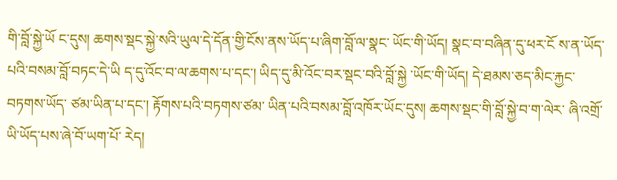གི་བློ་སྐྱེ་ཡོ ང་དུས། ཆགས་སྡང་སྐྱེ་སའི་ཡུལ་དེ་དོན་གྱི་ངོས་ནས་ཡོད་པ་ཞིག་བློ་ལ་སྣང་ ཡོང་གི་ཡོད། སྣང་བ་བཞིན་དུ་ཕར་ངོ ས་ན་ཡོད་པའི་བསམ་བློ་བཏང་དེ་ཡི ད་དུ་འོང་བ་ལ་ཆགས་པ་དང་། ཡིད་དུ་མི་འོང་བར་སྡང་བའི་བློ་སྐྱེ ་ཡོང་གི་ཡོད། དེ་ཐམས་ཅད་མིང་རྐྱང་བཏགས་ཡོད་ ཙམ་ཡིན་པ་དང་། རྟོགས་པའི་བཏགས་ཙམ་ ཡིན་པའི་བསམ་བློ་འཁོར་ཡོང་དུས། ཆགས་སྡང་གི་བློ་སྐྱེ་བ་ག་ལེར་ ཞི་འགྲོ་ཡི་ཡོད་པས་ཞེ་བོ་ཡག་པོ་ རེད།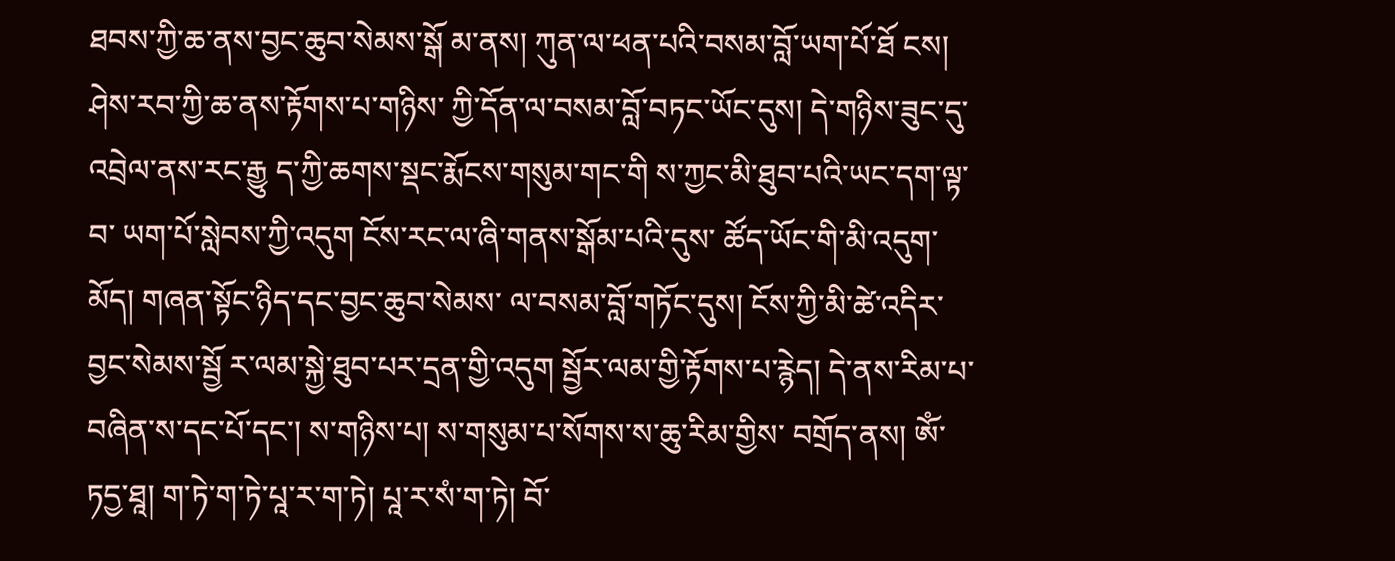ཐབས་ཀྱི་ཆ་ནས་བྱང་ཆུབ་སེམས་སྒོ མ་ནས། ཀུན་ལ་ཕན་པའི་བསམ་བློ་ཡག་པོ་ཐོ ངས། ཤེས་རབ་ཀྱི་ཆ་ནས་རྟོགས་པ་གཉིས་ ཀྱི་དོན་ལ་བསམ་བློ་བཏང་ཡོང་དུས། དེ་གཉིས་ཟུང་དུ་འབྲེལ་ནས་རང་རྒྱུ ད་ཀྱི་ཆགས་སྡང་རྨོངས་གསུམ་གང་གི ས་ཀྱང་མི་ཐུབ་པའི་ཡང་དག་ལྟ་བ་ ཡག་པོ་སླེབས་ཀྱི་འདུག ངོས་རང་ལ་ཞི་གནས་སྒོམ་པའི་དུས་ ཚོད་ཡོང་གི་མི་འདུག་མོད། གཞན་སྟོང་ཉིད་དང་བྱང་ཆུབ་སེམས་ ལ་བསམ་བློ་གཏོང་དུས། ངོས་ཀྱི་མི་ཚེ་འདིར་བྱང་སེམས་སྦྱོ ར་ལམ་སྐྱེ་ཐུབ་པར་དྲན་གྱི་འདུག སྦྱོར་ལམ་གྱི་རྟོགས་པ་རྙེད། དེ་ནས་རིམ་པ་བཞིན་ས་དང་པོ་དང་། ས་གཉིས་པ། ས་གསུམ་པ་སོགས་ས་ཆུ་རིམ་གྱིས་ བགྲོད་ནས། ཨོཾ་ཏདྱ་ཐཱ། ག་ཏེ་ག་ཏེ་པཱ་ར་ག་ཏེ། པཱ་ར་སཾ་ག་ཏེ། བོ་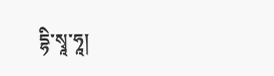དྷི་སྭཱ་ཧཱ།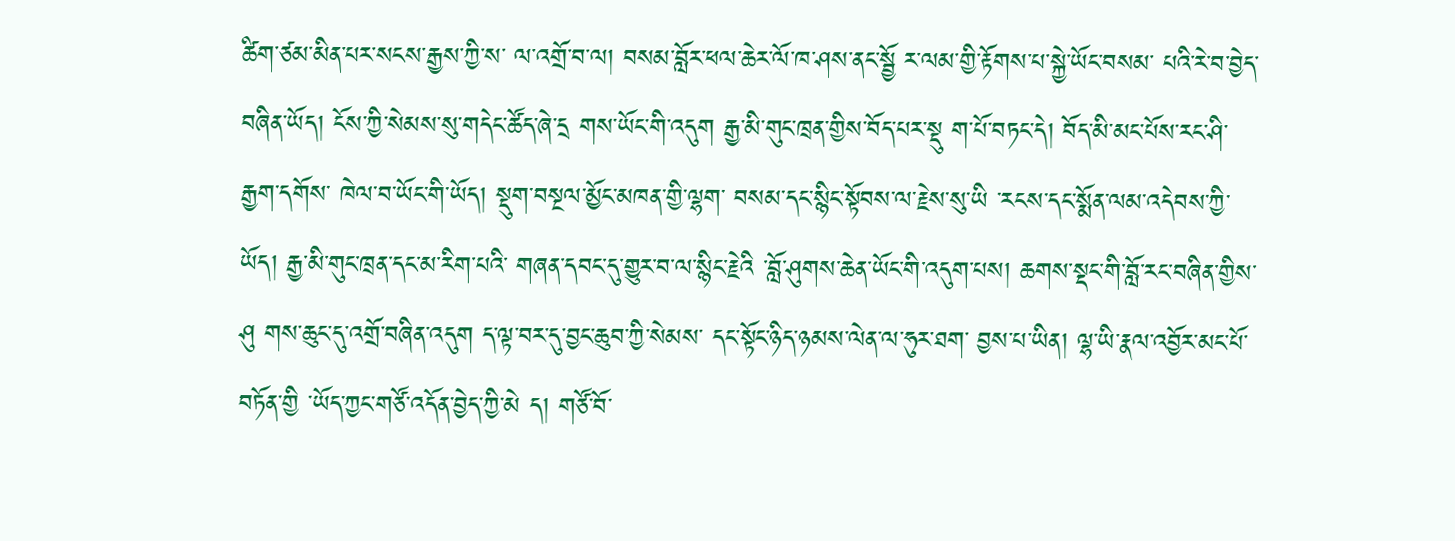ཚིག་ཙམ་མིན་པར་སངས་རྒྱས་ཀྱི་ས་ ལ་འགྲོ་བ་ལ། བསམ་བློར་ཕལ་ཆེར་ལོ་ཁ་ཤས་ནང་སྦྱོ ར་ལམ་གྱི་རྟོགས་པ་སྐྱེ་ཡོང་བསམ་ པའི་རེ་བ་བྱེད་བཞིན་ཡོད། ངོས་ཀྱི་སེམས་སུ་གདེང་ཚོད་ཞེ་དྲ གས་ཡོང་གི་འདུག རྒྱ་མི་གུང་ཁྲན་གྱིས་བོད་པར་སྡུ ག་པོ་བཏང་དེ། བོད་མི་མང་པོས་རང་ཤི་རྒྱག་དགོས་ ཁེལ་བ་ཡོང་གི་ཡོད། སྡུག་བསྔལ་མྱོང་མཁན་གྱི་ལྷག་ བསམ་དང་སྙིང་སྟོབས་ལ་རྗེས་སུ་ཡི ་རངས་དང་སྨོན་ལམ་འདེབས་ཀྱི་ཡོད། རྒྱ་མི་གུང་ཁྲན་དང་མ་རིག་པའི་ གཞན་དབང་དུ་གྱུར་བ་ལ་སྙིང་རྗེའི ་བློ་ཤུགས་ཆེན་ཡོང་གི་འདུག་པས། ཆགས་སྡང་གི་བློ་རང་བཞིན་གྱིས་ཤུ གས་ཆུང་དུ་འགྲོ་བཞིན་འདུག ད་ལྟ་བར་དུ་བྱང་ཆུབ་ཀྱི་སེམས་ དང་སྟོང་ཉིད་ཉམས་ལེན་ལ་ཧུར་ཐག་ བྱས་པ་ཡིན། ལྷ་ཡི་རྣལ་འབྱོར་མང་པོ་བཏོན་གྱི ་ཡོད་ཀྱང་གཙོ་འདོན་བྱེད་ཀྱི་མེ ད། གཙོ་བོ་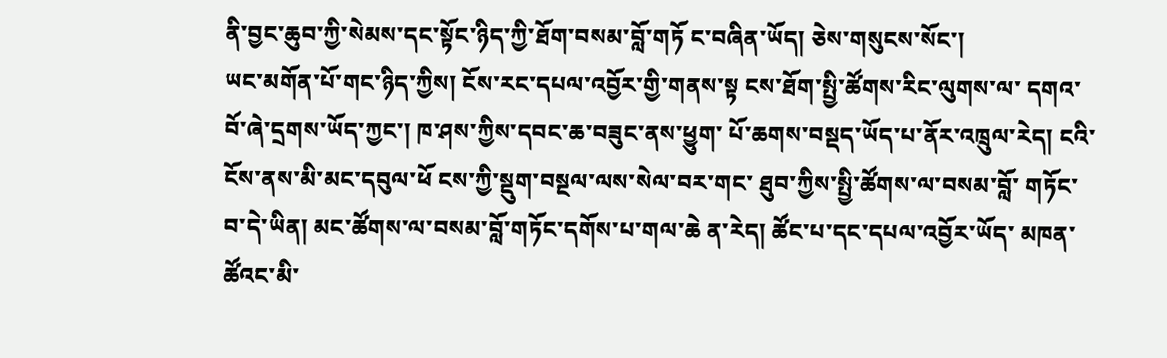ནི་བྱང་ཆུབ་ཀྱི་སེམས་དང་སྟོང་ཉིད་ཀྱི་ཐོག་བསམ་བློ་གཏོ ང་བཞིན་ཡོད། ཅེས་གསུངས་སོང་།
ཡང་མགོན་པོ་གང་ཉིད་ཀྱིས། ངོས་རང་དཔལ་འབྱོར་གྱི་གནས་སྟ ངས་ཐོག་སྤྱི་ཚོགས་རིང་ལུགས་ལ་ དགའ་བོ་ཞེ་དྲགས་ཡོད་ཀྱང་། ཁ་ཤས་ཀྱིས་དབང་ཆ་བཟུང་ནས་ཕྱུག་ པོ་ཆགས་བསྡད་ཡོད་པ་ནོར་འཁྲུལ་རེད། ངའི་ངོས་ནས་མི་མང་དབུལ་ཕོ ངས་ཀྱི་སྡུག་བསྔལ་ལས་སེལ་བར་གང་ ཐུབ་ཀྱིས་སྤྱི་ཚོགས་ལ་བསམ་བློ་ གཏོང་བ་དེ་ཡིན། མང་ཚོགས་ལ་བསམ་བློ་གཏོང་དགོས་པ་གལ་ཆེ ན་རེད། ཚོང་པ་དང་དཔལ་འབྱོར་ཡོད་ མཁན་ཚོའང་མི་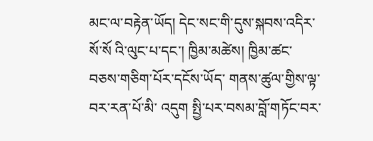མང་ལ་བརྟེན་ཡོད། དེང་སང་གི་དུས་སྐབས་འདིར་སོ་སོ འི་ལུང་པ་དང་། ཁྱིམ་མཚེས། ཁྱིམ་ཚང་བཅས་གཅིག་པོར་དངོས་ཡོད་ གནས་ཚུལ་གྱིས་ལྟ་བར་རན་པོ་མི་ འདུག སྤྱི་པར་བསམ་བློ་གཏོང་བར་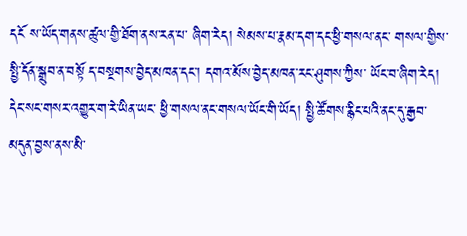དངོ ས་ཡོད་གནས་ཚུལ་གྱི་ཐོག་ནས་རན་པ་ ཞིག་རེད། སེམས་པ་རྣམ་དག་དང་ཕྱི་གསལ་ནང་ གསལ་གྱིས་སྤྱི་དོན་སྒྲུབ་ན་བསྟོ ད་བསྔགས་བྱེད་མཁན་དང་། དགའ་མོས་བྱེད་མཁན་རང་ཤུགས་ཀྱིས་ ཡོང་བ་ཞིག་རེད། དེང་སང་གསར་འགྱུར་ག་རེ་ཡིན་ཡང་ ཕྱི་གསལ་ནང་གསལ་ཡོང་གི་ཡོད། སྤྱི་ཚོགས་རྙིང་པའི་ནང་དུ་རྒྱབ་ མདུན་བྱས་ནས་མི་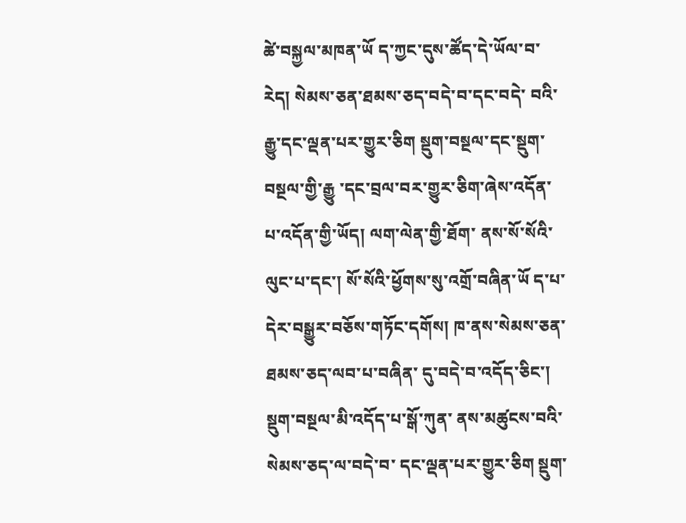ཚེ་བསྐྱལ་མཁན་ཡོ ད་ཀྱང་དུས་ཚོད་དེ་ཡོལ་བ་རེད། སེམས་ཅན་ཐམས་ཅད་བདེ་བ་དང་བདེ་ བའི་རྒྱུ་དང་ལྡན་པར་གྱུར་ཅིག སྡུག་བསྔལ་དང་སྡུག་བསྔལ་གྱི་རྒྱུ ་དང་བྲལ་བར་གྱུར་ཅིག་ཞེས་འདོན་ པ་འདོན་གྱི་ཡོད། ལག་ལེན་གྱི་ཐོག་ ནས་སོ་སོའི་ལུང་པ་དང་། སོ་སོའི་ཕྱོགས་སུ་འགྲོ་བཞིན་ཡོ ད་པ་དེར་བསྒྱུར་བཅོས་གཏོང་དགོས། ཁ་ནས་སེམས་ཅན་ཐམས་ཅད་ལབ་པ་བཞིན་ དུ་བདེ་བ་འདོད་ཅིང་། སྡུག་བསྔལ་མི་འདོད་པ་སྒོ་ཀུན་ ནས་མཚུངས་བའི་སེམས་ཅད་ལ་བདེ་བ་ དང་ལྡན་པར་གྱུར་ཅིག སྡུག་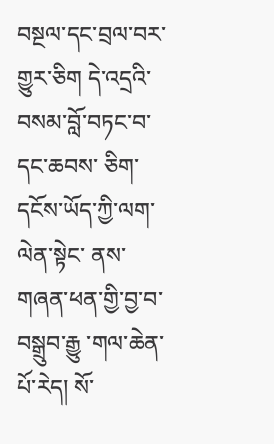བསྔལ་དང་བྲལ་བར་གྱུར་ཅིག དེ་འདྲའི་བསམ་བློ་བཏང་བ་དང་ཆབས་ ཅིག་དངོས་ཡོད་ཀྱི་ལག་ལེན་སྟེང་ ནས་གཞན་ཕན་གྱི་བྱ་བ་བསྒྲུབ་རྒྱུ ་གལ་ཆེན་པོ་རེད། སོ་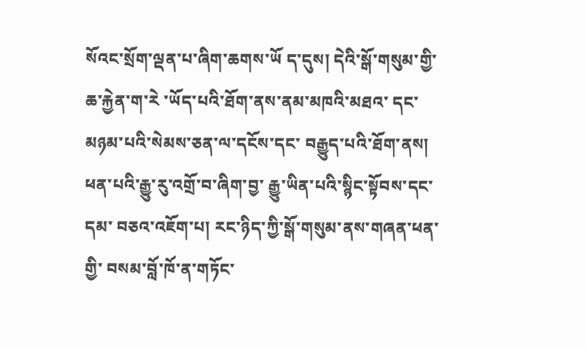སོའང་སྲོག་ལྡན་པ་ཞིག་ཆགས་ཡོ ད་དུས། དེའི་སྒོ་གསུམ་གྱི་ཆ་རྐྱེན་ག་རེ ་ཡོད་པའི་ཐོག་ནས་ནམ་མཁའི་མཐའ་ དང་མཉམ་པའི་སེམས་ཅན་ལ་དངོས་དང་ བརྒྱུད་པའི་ཐོག་ནས། ཕན་པའི་རྒྱུ་རུ་འགྲོ་བ་ཞིག་བྱ་ རྒྱུ་ཡིན་པའི་སྙིང་སྟོབས་དང་དམ་ བཅའ་འཇོག་པ། རང་ཉིད་ཀྱི་སྒོ་གསུམ་ནས་གཞན་ཕན་གྱི་ བསམ་བློ་ཁོ་ན་གཏོང་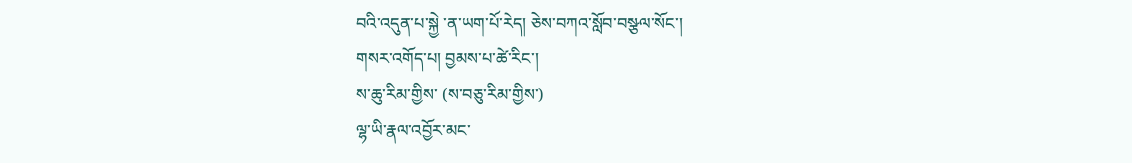བའི་འདུན་པ་སྐྱེ ་ན་ཡག་པོ་རེད། ཅེས་བཀའ་སློབ་བསྩལ་སོང་།
གསར་འགོད་པ། བྱམས་པ་ཚེ་རིང་།
ས་ཆུ་རིམ་གྱིས་ (ས་བཅུ་རིམ་གྱིས་)
ལྷ་ཡི་རྣལ་འབྱོར་མང་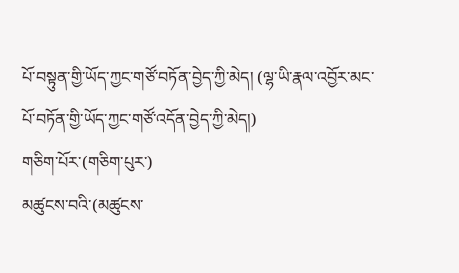པོ་བསྟུན་གྱི་ཡོད་ཀྱང་གཙོ་བཏོན་བྱེད་ཀྱི་མེད། (ལྷ་ཡི་རྣལ་འབྱོར་མང་པོ་བཏོན་གྱི་ཡོད་ཀྱང་གཙོ་འདོན་བྱེད་ཀྱི་མེད།)
གཅིག་པོར་(གཅིག་པུར་)
མཚུངས་བའི་(མཚུངས་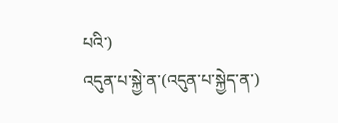པའི་)
འདུན་པ་སྐྱེ་ན་(འདུན་པ་སྐྱེད་ན་)